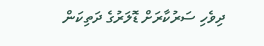ދިވެހި ސަރުކާރަށް ޑޮލަރުގެ ދަތިކަން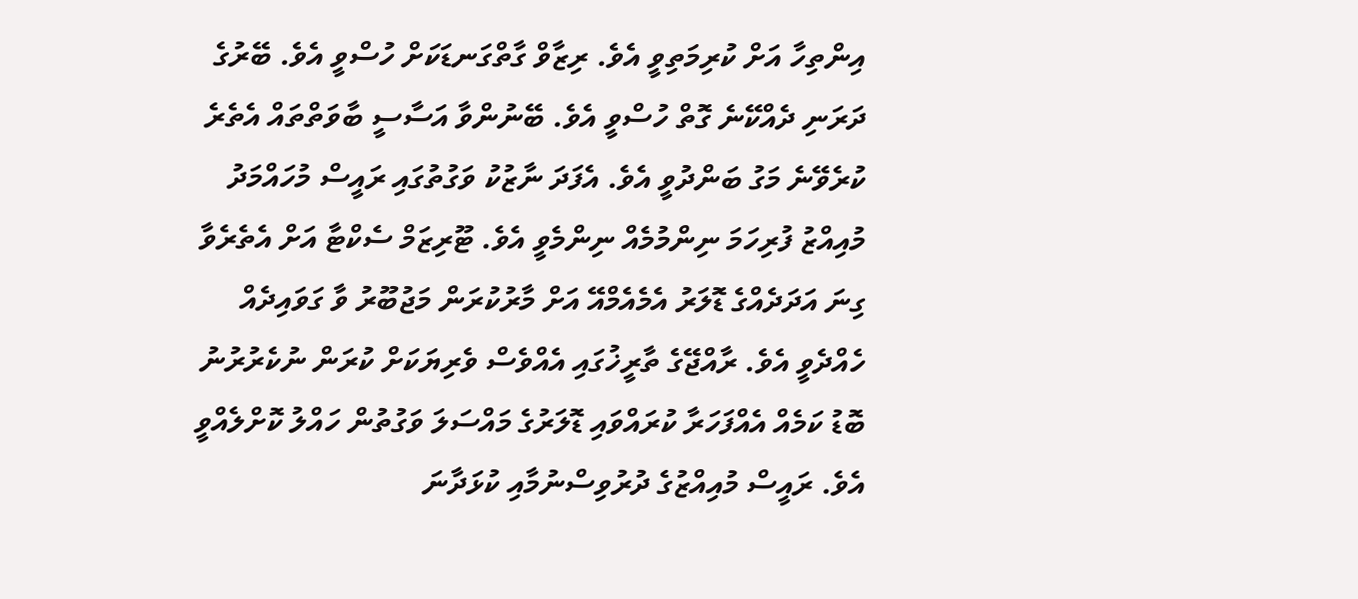އިންތިހާ އަށް ކުރިމަތިވީ އެވެ. ރިޒާވް ގާތްގަނޑަކަށް ހުސްވީ އެވެ. ބޭރުގެ ދަރަނި ދެއްކޭނެ ގޮތް ހުސްވީ އެވެ. ބޭނުންވާ އަސާސީ ބާވަތްތައް އެތެރެ ކުރެވޭނެ މަގު ބަންދުވީ އެވެ. އެފަދަ ނާޒުކު ވަގުތުގައި ރައީސް މުހައްމަދު މުއިއްޒު ފުރިހަމަ ނިންމުމެއް ނިންމެވީ އެވެ. ޓޫރިޒަމް ސެކްޓާ އަށް އެތެރެވާ ގިނަ އަދަދެއްގެ ޑޮލަރު އެމެއެމްއޭ އަށް މާރުކުރަން މަޖުބޫރު ވާ ގަވައިދެއް ހެއްދެވީ އެވެ. ރާއްޖޭގެ ތާރީޚުގައި އެއްވެސް ވެރިޔަކަށް ކުރަން ނުކެރުރުނު ބޮޑު ކަމެއް އެއްފަހަރާ ކުރައްވައި ޑޮލަރުގެ މައްސަލަ ވަގުތުން ހައްލު ކޮށްލެއްވީ އެވެ. ރައީސް މުއިއްޒުގެ ދުރުވިސްނުމާއި ކުޅަދާނަ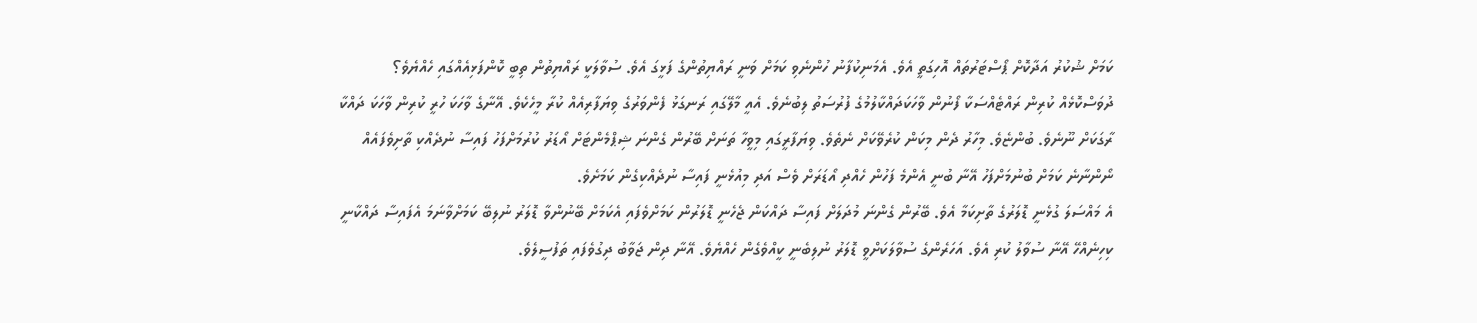ކަމަށް ޝުކުރު އަދާކޮށް ޕޯސްޓަރުތައް އޮހިގަތީ އެވެ. އެމަނިކުފާނު ހުންނެވި ކަމަށް ވަނީ ރައްޔިތުންގެ ފަޅީގަ އެވެ. ސުވާލަކީ ރައްޔިތުން ތިބީ ކޮންފަޅިއެއްގައި ހެއްޔެވެ؟
ދުވަސްކޮޅެއް ކުރިން ރައްޓެއްސަކާ ފޯނުން ވާހަކަދައްކާލުމުގެ ފުރުސަތު ލިބުނެވެ. އެއީ މާލޭގައި ރަނގަޅު ފެންވަރުގެ ވިޔަފާރިއެއް ކުރާ މީހެކެވެ. އޭނާގެ ވާހަކަ ހުރީ ކުރިން ވާހަކަ ދައްކާ ރާގަކަށް ނޫނެވެ. ބުންޏެވެ. މިހާރު ދެން މިކަން ކުރެވޭކަށް ނެތެވެ. ވިޔަފާރީގައި މިވީހާ ތަނަށް ބޭރުން ގެންނަ ޝިޕްމެންޓަށް އޯޑަރު ކުރުމަށްފަހު ފައިސާ ނުދެއްކި ތާށިވެފައެއް ނޯންނާނެ ކަމަށް ބުނުމަށްފަހު އޭނާ ބުނީ އެންމެ ފަހުން ހެއްދި އޯޑަރަށް ވެސް އަދި މިއުޅެނީ ފައިސާ ނުދެއްކިގެން ކަމަށެވެ.
އެ މައްސަލަ ގުޅެނީ ޑޮލަރުގެ ތާށިކަމާ އެވެ. ބޭރުން ގެންނަ މުދަލަށް ފައިސާ ދައްކަން ޖެހެނީ ޑޮލަރުން ކަމަށްވެފައި އެކަމަށް ބޭނުންވާ ޑޮލަރު ނުލިބޭ ކަމަށްވާނަމަ އެފައިސާ ދައްކާނީ ކިހިނެއްހޭ އޭނާ ސުވާލު ކުރި އެވެ. އަހަރެންގެ ސުވާލަކަށްވީ ޑޮލަރު ނުލިބެނީ ކީއްވެގެން ހެއްޔެވެ. އޭނާ ދިން ޖަވާބު ދިގުވެފައި ތަފުސީލެވެ.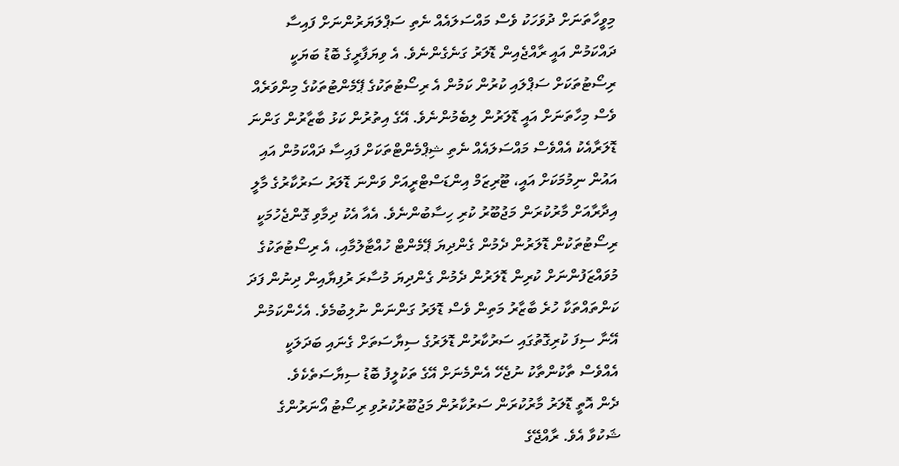މިވީހާތަނަށް ދުވަހަކު ވެސް މައްސަލައެއް ނެތި ސަޕްލަޔަރުންނަށް ފައިސާ ދައްކަމުން އައީ ރާއްޖެއިން ޑޮލަރު ގަނެގެންނެވެ. އެ ވިޔަފާރީގެ ބޮޑު ބަޔަކީ ރިސޯޓުތަކަށް ސަޕްލައި ކުރުން ކަމުން އެ ރިސޯޓުތަކުގެ ޕޭމެންޓުތަކުގެ މިންވަރެއް ވެސް މިހާތަނަށް އައީ ޑޮލަރުން ލިބެމުންނެވެ. އޭގެ އިތުރުން ކަޅު ބާޒާރުން ގަންނަ ޑޮލަރާއެކު އެއްވެސް މައްސަލައެއް ނެތި ޝިޕްމެންޓްތަކަށް ފައިސާ ދައްކަމުން އައި އައުން ނިމުމަކަށް އައީ، ޓޫރިޒަމް އިންޑަސްޓްރީއަށް ވަންނަ ޑޮލަރު ސަރުކާރުގެ މާލީ އިދާރާއަށް މާރުކުރަން މަޖުބޫރު ކުރި ހިސާބުންނެވެ. އެއާ އެކު ދިމާވި ގޮންޖެހުމަކީ ރިސޯޓުތަކުން ޑޮލަރުން ދެމުން ގެންދިޔަ ޕޭމެންޓް ހުއްޓާލުމާއި، އެ ރިސޯޓުތަކުގެ މުވައްޒަފުންނަށް ކުރިން ޑޮލަރުން ދެމުން ގެންދިޔަ މުސާރަ ރުފިޔާއިން ދިނުން ފަދަ ކަންތައްތަކާ ހުރެ ބާޒާރު މަތިން ވެސް ޑޮލަރު ގަންނަން ނުލިބުމެވެ. އެހެންކަމުން އޭނާ ސިފަ ކުރިގޮތުގައި ސަރުކާރުން ޑޮލަރުގެ ސިޔާސަތަށް ގެނައި ބަދަލަކީ އެއްވެސް ތާކުންތާކު ނުޖެހޭ އެންމެނަށް އޭގެ ތަކުލީފު ބޮޑު ސިޔާސަތެކެވެ.
ދެން އޮތީ ޑޮލަރު މާރުކުރަން ސަރުކާރުން މަޖުބޫރުކުރުވި ރިސޯޓު އޯނަރުންގެ ޝަކުވާ އެވެ. ރާއްޖޭގެ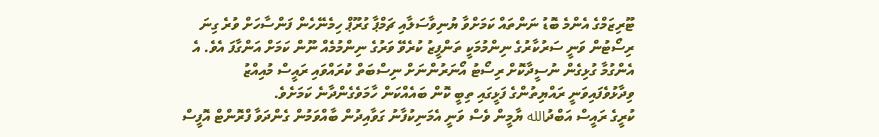ޓޫރިޒަމްގެ އެންމެ ބޮޑު ނަންތައް ކަމަށްވާ ޔުނިވާސަލާއި ޗަމްޕާ ގުރޫޕް ހިމެނޭހެން ފަންސާހަށް ވުރެ ގިނަ ރިސޯޓުން ވަނީ ސަރުކާރުގެ ނިންމުމަކީ ތަންފީޒު ކުރެވޭ ވަރުގެ ނިންމުމެއް ނޫން ކަމަށް އަންގާފަ އެވެ. އެ އެންގުމާ ގުޅިގެން ނުސީދާކޮށް ރިސޯޓު އޯނަރުންނަށް ނިސްބަތް ކުރައްވައި ރައީސް މުއިއްޒު ވިދާޅުވެފައިވަނީ ރައްޔިތުންގެ ފަޅީގައި ތިބީ ކޮން ބައެއްކަން ހާމަވެގެންދާނެ ކަމަށެވެ.
ކުރީގެ ރައީސް އަބްދުالله ޔާމީން ވެސް ވަނީ އެމަނިކުފާނު ގަވާއިދުން ބާއްވަމުން ގެންދަވާ ފްރޮންޓް އޮފީސް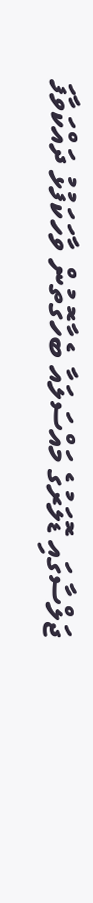ޖަލްސާގައި ޑޮލަރުގެ މައްސަލައާ ބެހާގޮތުން ވާހަކަފުޅު ދައްކަވާފަ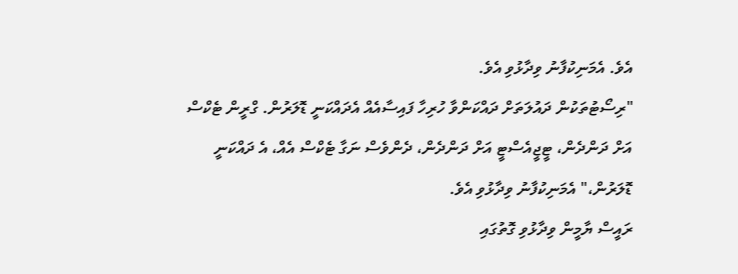އެވެ. އެމަނިކުފާނު ވިދާޅުވި އެވެ.
"ރިސޯޓުތަކުން ދައުލަތަށް ދައްކަންވާ ހުރިހާ ފައިސާއެއް އެދައްކަނީ ޑޮލަރުން. ގްރީން ޓެކްސް އަށް ދަންދެން، ޓީޖީއެސްޓީ އަށް ދަންދެން، ދެންވެސް ނަގާ ޓެކްސް އެއް، އެ ދައްކަނީ ޑޮލަރުން،" އެމަނިކުފާނު ވިދާޅުވި އެވެ.
ރައީސް ޔާމީން ވިދާޅުވި ގޮތުގައި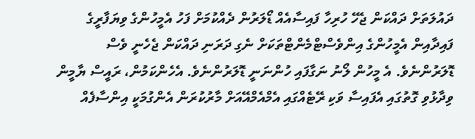ދައުލަތަށް ދައްކަން ޖެހޭ ހުރިހާ ފައިސާއެއް ޑޯލަރުން ދެއްކުމަށް ފަހު އެމީހުންގެ ވިޔަފާރީގެ ފައިދާއިން އެމީހުންގެ އިންވެސްޓްމެންޓްތަކަށް ނެގި ދަރަނި ދައްކަން ޖެހެނީ ވެސް ޑޮލަރުންނެވެ. އެ މީހުން ލޯނު ނަގާފައި ހުންނަނީ ޑޮލަރުންނެވެ. އެހެންކަމުން، ރައީސް ޔާމީން ވިދާޅުވި ގޮތުގައި އެފައިސާ ވަކި ރޭޓެއްގައި އެމްއެމްއޭއަށް މާރުކުރަން އެންގުމަކީ އިންސާފެއް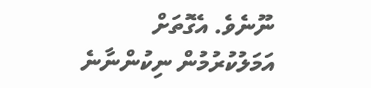ނޫނެވެ. އެގޮތަށް އަމަލުކުރުމުން ނިކުންނާނެ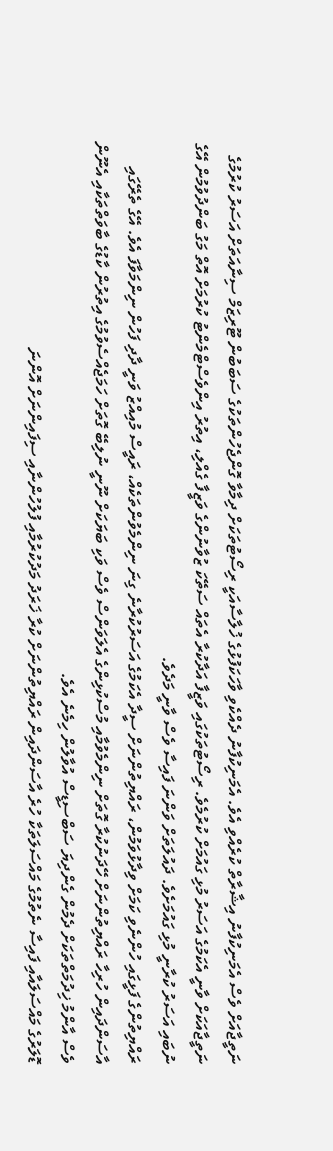ނަތީޖާއަށް ވެސް އެމަނިކުފާނު އިޝާރާތް ކުރެއްވި އެވެ. އެމަނިކުފާނު ދެއްކެވި ވާހަކަފުޅުގެ ޚުލާސާއަކީ ރިސޯޓުތަކަށް ދިމާވާ ގޮންޖެހުންތަކުގެ ސަބަބުން ޓޫރިޒަމް ސިނާއަތަށް އަސަރު ކުރުމުގެ ނަތީޖާއަކަށް ވާނީ އެކަމުގެ އަސަރު މުޅި ގައުމަށް ކުރުމެވެ. ރިސޯޓުތަކުގައި ވަޒީފާ އަދާކުރާ އެތައް ސަތޭކަ ޒުވާނުންގެ ވަޒީފާ ގެއްލި، އިތުރު އިންވެސްޓްމެންޓު ކުރުމަށް އޮތް މަގު ބަންދުވުމުން އޭގެ ނުބައި އަސަރު ކުރާނީ މުޅި ގައުމަށެވެ. ދައުލަތަށް ވަންނަ ފައިސާ ވެސް ވާނީ މަދެވެ.
ރައްޔިތުންގެ ފަޅީގައި ހުންނެވި ކަމަށް ވިދާޅުވަމުން، ރައްޔިތުންނަށް ސީދާ އެކަމުގެ އަސަރުކުރާނެ ގިނަ ނިންމެވުންތަކެއް، ރައީސް މުއިއްޒު ވަނީ ދާދި ފަހުން ނިންމަވާފަ އެވެ. އޭގެ ތެރޭގައި އާސަންދައިން ހުރިހާ ރައްޔިތުންނަށް ހޭދަނުކުރާ ގޮތަށް ނިންމެވުމާއި މުސްކުޅިންގެ އެލަވަންސް ވެސް ވަކި ބަޔަކަށް ނޫނީ ނުލިބޭ ގޮތަށް ހަމަޖެއްސެވުމުގެ އިތުރުން ކާޑުގެ ބާވަތްތަކާއި އެނޫން ވެސް އާންމު ޚިދުމަތްތަކަށް ދެމުން ގެންދިޔަ ސަބްސިޑީސް އުވާލުން ހިމެނެ އެވެ.
ޑޮލަރުގެ މައްސަލައާއި ފައިސާ ނެތުމުގެ މައްސަލަތަކާ ހުރެ އާސަންދައިން ރައްޔިތުންނަށް ކުރާ ޚަރަދު މަދުކުރުމާއި ފުލުހުންނާއި ސިފައިންނަށް އޮންނަ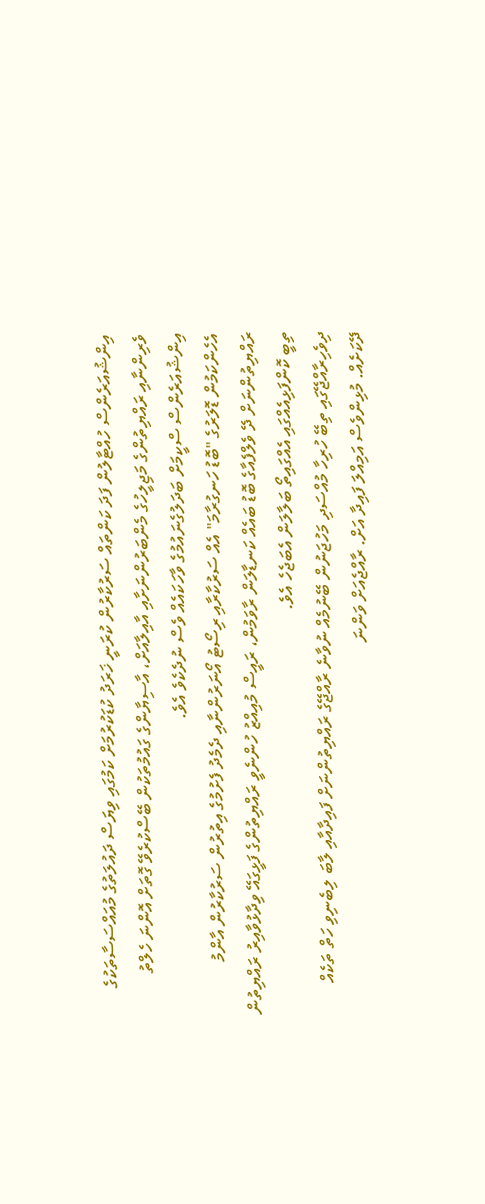އިންޝުއަރެންސް ހުއްޓާލުން ފަދަ ކަންތައް ސަރުކާރުން ކުރަނީ ޚަރަދު ކުޑަކުރުމަށް ކަމުގައި ވިޔަސް ދައުލަތުގެ މުއައްސަސާތަކުގެ ވެރިންނާއި ރައްޔިތުންގެ މަޖިލީހުގެ މެންބަރުންނަށާއި އާއިލާއަށް، އާސިޔާންގެ ގައުމުތަކުން ބޭސްކުރެވޭ ގޮތަށް އޮންނަ ހެލްތު އިންޝުއަރެންސް ސްކީމަށް ބަދަލުގެނައުމުގެ ވާހަކައެއް ވެސް ނުދެކެވެ އެވެ.
އެހެންކަމުން ޑޮލަރުގެ "ބޮޑު ހަނގުރާމަ" އެއް ސަރުކާރާއި ރިސޯޓު އޯނަރުންނާއި ދެމެދު ފެށުމުގެ އިތުރުން ސަރުކާރުން އާންމު ރައްޔިތުންނަށް ދޭ ވެލްފެއާގެ ބޮޑު ބައެއް ކަނޑާލަން ރާވަމުން، ރައީސް މުއިއްޒު ހުންނެވީ ރައްޔިތުންގެ ފަޅީގައޭ ވިދާޅުވާއިރު ރައްޔިތުން ތިބީ ކޮންފަޅިއެއްގައި އެއްގައިތޯ ބަލާލަން އެބަޖެހެ އެވެ.
ދިވެހިރާއްޖޭގައި ތިބޭ ހުރިހާ މުއްސަދި މަހުޖަނުން ބޭނުމެއް ނުވާނެ ރާއްޖޭގެ ރައްޔިތުންނަށް ފައިދާއާއި ލާބަ ލިބެނިވި ހަތް ތަކެއް ދޭކަށެއް. މުޅިންވެސް އަމިއްލަ ފައިދާ އަށް. ރާއްޖެއަށް ވަންނަ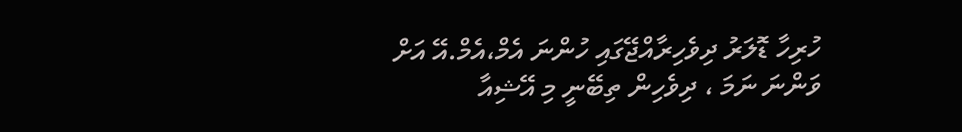ހުރިހާ ޑޮލަރު ދިވެހިރާއްޖޭގައި ހުންނަ އެމް،އެމް.އޭ އަށް ވަންނަ ނަމަ ، ދިވެހިން ތިބޭނީ މި އޭޝިއާ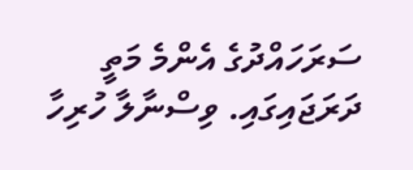ސަރަހައްދުގެ އެންމެ މަތީ ދަރަޖައިގައި. ވިސްނާލާ ހުރިހާ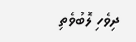ދިވެހި ލޮބުވެތި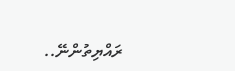ރައްޔިތުންނޭ..